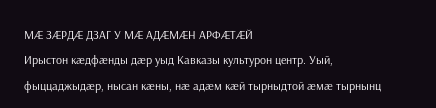МÆ ЗÆРДÆ ДЗАГ У МÆ АДÆМÆН АРФÆТÆЙ
Ирыстон кæдфæнды дæр уыд Кавказы культурон центр. Уый, фыццаджыдæр, нысан кæны, нæ адæм кæй тырныдтой æмæ тырнынц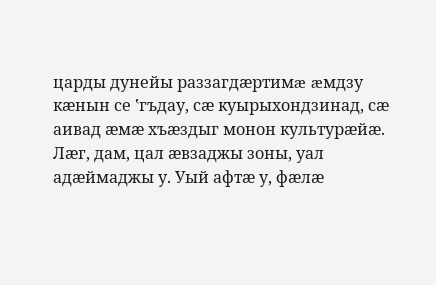царды дунейы раззагдæртимæ æмдзу кæнын се ʽгъдау, сæ куырыхондзинад, сæ аивад æмæ хъæздыг монон культурæйæ. Лæг, дам, цал æвзаджы зоны, уал адæймаджы у. Уый афтæ у, фæлæ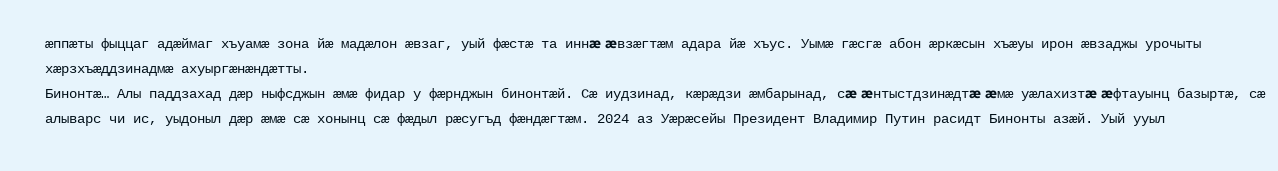æппæты фыццаг адæймаг хъуамæ зона йæ мадæлон æвзаг, уый фæстæ та иннæ æвзæгтæм адара йæ хъус. Уымæ гæсгæ абон æркæсын хъæуы ирон æвзаджы урочыты хæрзхъæддзинадмæ ахуыргæнæндæтты.
Бинонтæ… Алы паддзахад дæр ныфсджын æмæ фидар у фæрнджын бинонтæй. Сæ иудзинад, кæрæдзи æмбарынад, сæ æнтыстдзинæдтæ æмæ уæлахизтæ æфтауынц базыртæ, сæ алыварс чи ис, уыдоныл дæр æмæ сæ хонынц сæ фæдыл рæсугъд фæндæгтæм. 2024 аз Уæрæсейы Президент Владимир Путин расидт Бинонты азæй. Уый ууыл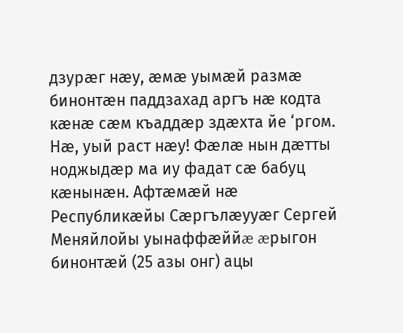дзурæг нæу, æмæ уымæй размæ бинонтæн паддзахад аргъ нæ кодта кæнæ сæм къаддæр здæхта йе ‘ргом. Нæ, уый раст нæу! Фæлæ нын дæтты ноджыдæр ма иу фадат сæ бабуц кæнынæн. Афтæмæй нæ Республикæйы Сæргълæууæг Сергей Меняйлойы уынаффæййæ æрыгон бинонтæй (25 азы онг) ацы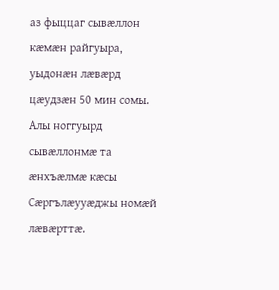аз фыццаг сывæллон кæмæн райгуыра, уыдонæн лæвæрд цæудзæн 50 мин сомы. Алы ноггуырд сывæллонмæ та æнхъæлмæ кæсы Сæргълæууæджы номæй лæвæрттæ.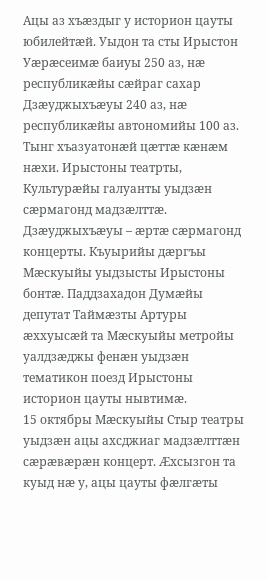Ацы аз хъæздыг у историон цауты юбилейтæй. Уыдон та сты Ирыстон Уæрæсеимæ баиуы 250 аз, нæ республикæйы сæйраг сахар Дзæуджыхъæуы 240 аз, нæ республикæйы автономийы 100 аз. Тынг хъазуатонæй цæттæ кæнæм нæхи. Ирыстоны театрты, Культурæйы галуанты уыдзæн сæрмагонд мадзæлттæ. Дзæуджыхъæуы – æртæ сæрмагонд концерты. Къуырийы дæргъы Мæскуыйы уыдзысты Ирыстоны бонтæ. Паддзахадон Думæйы депутат Таймæзты Артуры æххуысæй та Мæскуыйы метройы уалдзæджы фенæн уыдзæн тематикон поезд Ирыстоны историон цауты нывтимæ.
15 октябры Мæскуыйы Стыр театры уыдзæн ацы ахсджиаг мадзæлттæн сæрæвæрæн концерт. Æхсызгон та куыд нæ у, ацы цауты фæлгæты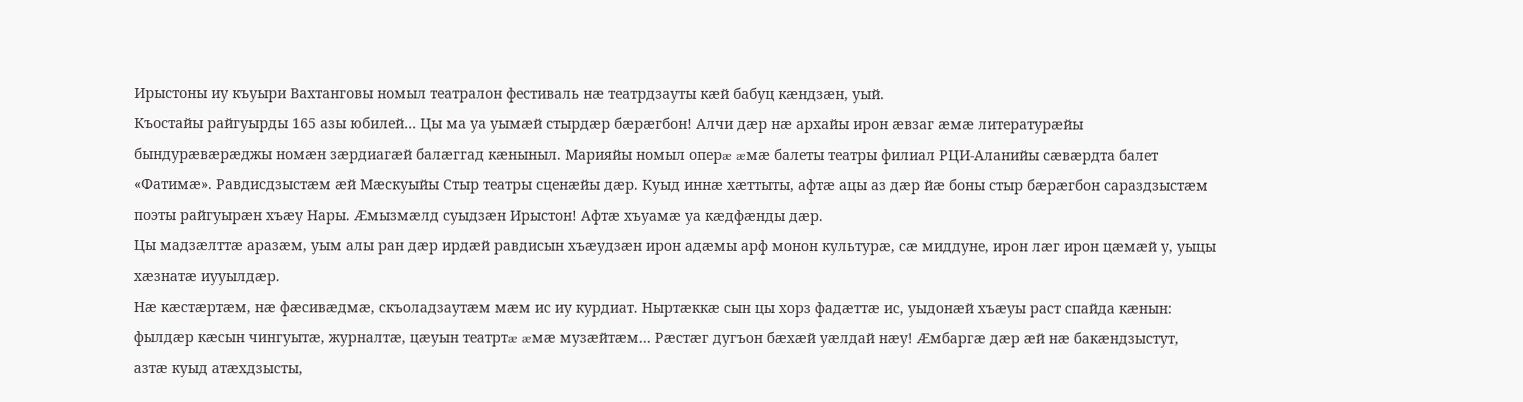Ирыстоны иу къуыри Вахтанговы номыл театралон фестиваль нæ театрдзауты кæй бабуц кæндзæн, уый.
Къостайы райгуырды 165 азы юбилей… Цы ма уа уымæй стырдæр бæрæгбон! Алчи дæр нæ архайы ирон æвзаг æмæ литературæйы бындурæвæрæджы номæн зæрдиагæй балæггад кæныныл. Марияйы номыл оперæ æмæ балеты театры филиал РЦИ-Аланийы сæвæрдта балет «Фатимæ». Равдисдзыстæм æй Мæскуыйы Стыр театры сценæйы дæр. Куыд иннæ хæттыты, афтæ ацы аз дæр йæ боны стыр бæрæгбон сараздзыстæм поэты райгуырæн хъæу Нары. Æмызмæлд суыдзæн Ирыстон! Афтæ хъуамæ уа кæдфæнды дæр.
Цы мадзæлттæ аразæм, уым алы ран дæр ирдæй равдисын хъæудзæн ирон адæмы арф монон культурæ, сæ миддуне, ирон лæг ирон цæмæй у, уыцы хæзнатæ иууылдæр.
Нæ кæстæртæм, нæ фæсивæдмæ, скъоладзаутæм мæм ис иу курдиат. Ныртæккæ сын цы хорз фадæттæ ис, уыдонæй хъæуы раст спайда кæнын: фылдæр кæсын чингуытæ, журналтæ, цæуын театртæ æмæ музæйтæм… Рæстæг дугъон бæхæй уæлдай нæу! Æмбаргæ дæр æй нæ бакæндзыстут, азтæ куыд атæхдзысты,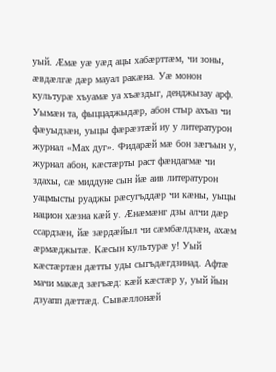уый. Æмæ уæ уæд ацы хабæрттæм, чи зоны, æвдæлгæ дæр мауал ракæна. Уæ монон культурæ хъуамæ уа хъæздыг, денджызау арф. Уымæн та, фыццаджыдæр, абон стыр ахъаз чи фæуыдзæн, уыцы фæрæзтæй иу у литературон журнал «Мах дуг». Фидарæй мæ бон зæгъын у, журнал абон, кæстæрты раст фæндагмæ чи здахы, сæ миддуне сын йæ аив литературон уацмысты руаджы рæсугъддæр чи кæны, уыцы национ хæзна кæй у. Æнæмæнг дзы алчи дæр ссардзæн, йæ зæрдæйыл чи сæмбæлдзæн, ахæм æрмæджытæ. Кæсын культурæ у! Уый кæстæртæн дæтты уды сыгъдæгдзинад. Афтæ мачи макæд зæгъæд: кæй кæстæр у, уый йын дзуапп дæттæд. Сывæллонæй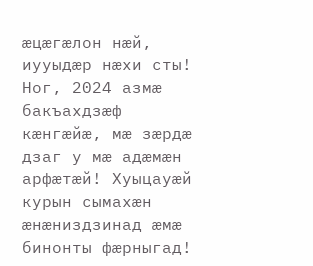æцæгæлон нæй, иууыдæр нæхи сты!
Ног, 2024 азмæ бакъахдзæф кæнгæйæ, мæ зæрдæ дзаг у мæ адæмæн арфæтæй! Хуыцауæй курын сымахæн æнæниздзинад æмæ бинонты фæрныгад!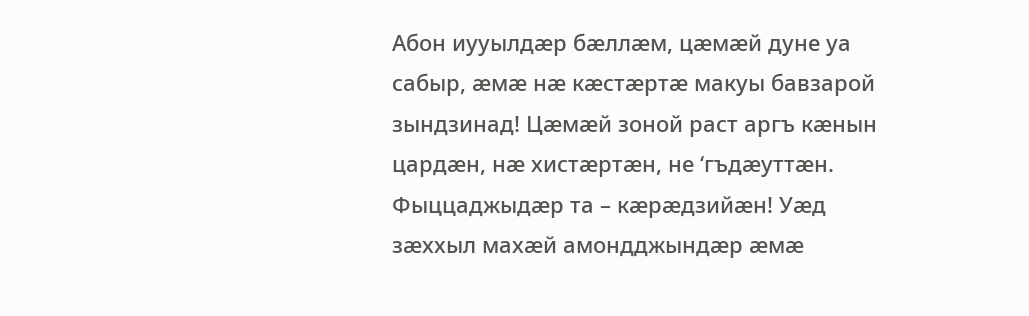Абон иууылдæр бæллæм, цæмæй дуне уа сабыр, æмæ нæ кæстæртæ макуы бавзарой зындзинад! Цæмæй зоной раст аргъ кæнын цардæн, нæ хистæртæн, не ‘гъдæуттæн. Фыццаджыдæр та – кæрæдзийæн! Уæд зæххыл махæй амондджындæр æмæ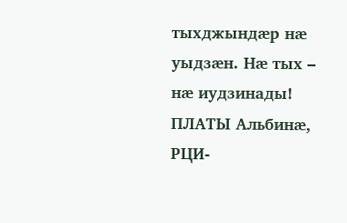тыхджындæр нæ уыдзæн. Нæ тых – нæ иудзинады!
ПЛАТЫ Альбинæ,
РЦИ-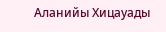Аланийы Хицауады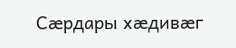Сæрдары хæдивæг